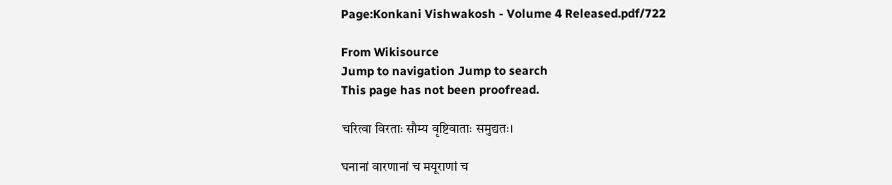Page:Konkani Vishwakosh - Volume 4 Released.pdf/722

From Wikisource
Jump to navigation Jump to search
This page has not been proofread.

चरित्वा विरताः सौम्य वृष्टिवाताः समुद्यतः।

घनानां वारणानां च मयूराणां च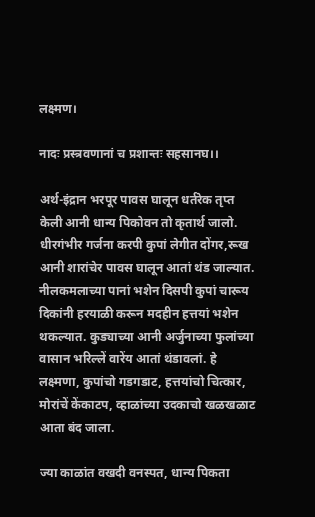लक्ष्मण।

नादः प्रस्त्रवणानां च प्रशान्तः सहसानघ।।

अर्थ-इंद्रान भरपूर पावस घालून धर्तरेक तृप्त केली आनी धान्य पिकोवन तो कृतार्थ जालो. धीरगंभीर गर्जना करपी कुपां लेगीत दोंगर,रूख आनी शारांचेर पावस घालून आतां थंड जाल्यात. नीलकमलाच्या पानां भशेन दिसपी कुपां चारूय दिकांनी हरयाळी करून मदहीन हत्तयां भशेन थकल्यात. कुड्याच्या आनी अर्जुनाच्या फुलांच्या वासान भरिल्लें वारेंय आतां थंडावलां. हे लक्ष्मणा, कुपांचो गडगडाट, हत्तयांचो चित्कार, मोरांचें केंकाटप, व्हाळांच्या उदकाचो खळखळाट आता बंद जाला.

ज्या काळांत वखदी वनस्पत, धान्य पिकता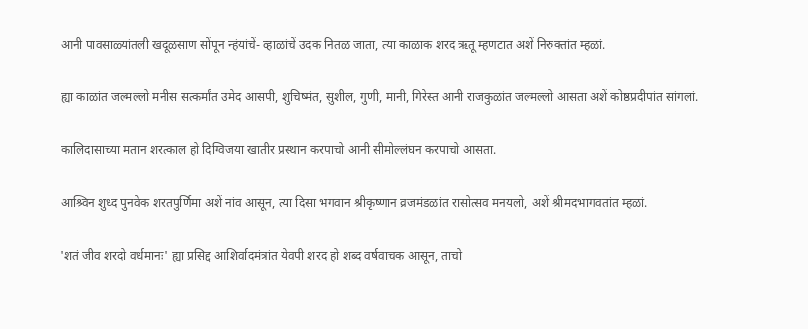आनी पावसाळ्यांतली खदूळसाण सोंपून न्हंयांचें- व्हाळांचें उदक नितळ जाता, त्या काळाक शरद ऋतू म्हणटात अशें निरुक्तांत म्हळां.

ह्या काळांत जल्मल्लो मनीस सत्कर्मांत उमेद आसपी, शुचिष्मंत, सुशील, गुणी, मानी, गिरेस्त आनी राजकुळांत जल्मल्लो आसता अशें कोष्ठप्रदीपांत सांगलां.

कालिदासाच्या मतान शरत्काल हो दिग्विजया खातीर प्रस्थान करपाचो आनी सीमोल्लंघन करपाचो आसता.

आश्र्विन शुध्द पुनवेक शरतपुर्णिमा अशें नांव आसून, त्या दिसा भगवान श्रीकृष्णान व्रजमंडळांत रासोत्सव मनयलो, अशें श्रीमदभागवतांत म्हळां.

'शतं जीव शरदो वर्धमानः' ह्या प्रसिद्द आशिर्वादमंत्रांत येवपी शरद हो शब्द वर्षवाचक आसून, ताचो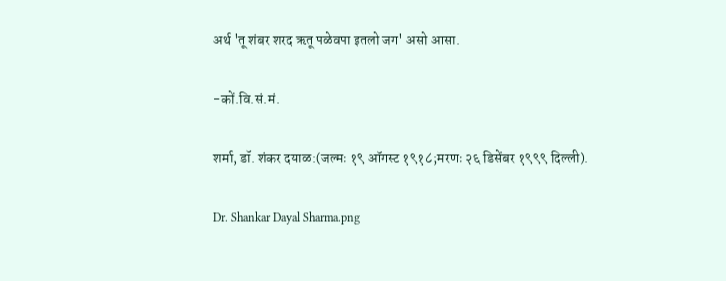अर्थ 'तू शंबर शरद ऋतू पळेवपा इतलो जग' असो आसा.

-कों.वि.सं.मं.

शर्मा, डॉ. शंकर दयाळ:(जल्मः १९ ऑगस्ट १९१८;मरणः २६ डिसेंबर १९९९ दिल्ली).

Dr. Shankar Dayal Sharma.png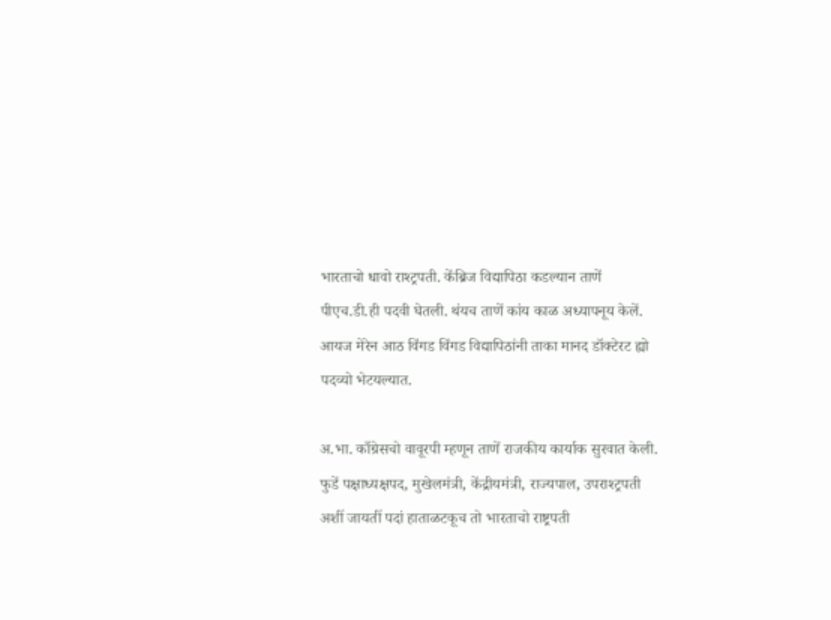भारताचो धावो राश्ट्रपती. केंब्रिज विद्यापिठा कडल्यान ताणें पीएच.डी.ही पदवी घेतली. थंयच ताणें कांय काळ अध्यापनूय केलें. आयज मेरेन आठ विंगड विंगड विद्यापिठांनी ताका मानद डॉक्टेरट ह्यो पदव्यो भेटयल्यात.

अ.भा. काँग्रेसचो वावूरपी म्हणून ताणें राजकीय कार्याक सुरवात केली. फुडें पक्षाध्यक्षपद, मुखेलमंत्री, केंद्रीयमंत्री, राज्यपाल, उपराश्ट्रपती अशीं जायतीं पदां हाताळटकूच तो भारताचो राष्ट्रपती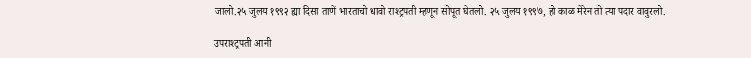जालो.२५ जुलय १९९२ ह्या दिसा ताणें भारताचो धावो राश्ट्रपती म्हणून सोपूत घेतलो. २५ जुलय १९९७, हो काळ मेरेन तो त्या पदार वावुरलो.

उपराश्ट्रपती आनी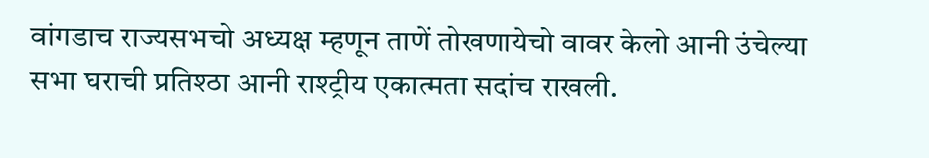वांगडाच राज्यसभचो अध्यक्ष म्हणून ताणें तोखणायेचो वावर केलो आनी उंचेल्या सभा घराची प्रतिश्ठा आनी राश्ट्रीय एकात्मता सदांच राखली.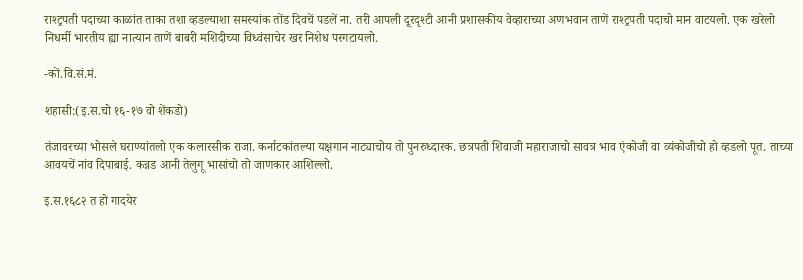राश्ट्रपती पदाच्या काळांत ताका तशा व्हडल्याशा समस्यांक तोंड दिवचें पडलें ना. तरी आपली दूरदृश्टी आनी प्रशासकीय वेव्हाराच्या अणभवान ताणें राश्ट्रपती पदाचो मान वाटयलो. एक खरेलो निधर्मी भारतीय ह्या नात्यान ताणें बाबरी मशिदीच्या विध्वंसाचेर खर निशेध परगटायलो.

-कों.वि.सं.मं.

शहासी:(इ.स.चो १६-१७ वो शेंकडो)

तंजावरच्या भोसले घराण्यांतलो एक कलारसीक राजा. कर्नाटकांतल्या यक्षगान नाट्याचोय तो पुनरुध्दारक. छत्रपती शिवाजी महाराजाचो सावत्र भाव एंकोजी वा व्यंकोजीचो हो व्हडलो पूत. ताच्या आवयचें नांव दिपाबाई. कन्नड आनी तेलुगू भासांचो तो जाणकार आशिल्लो.

इ.स.१६८२ त हो गादयेर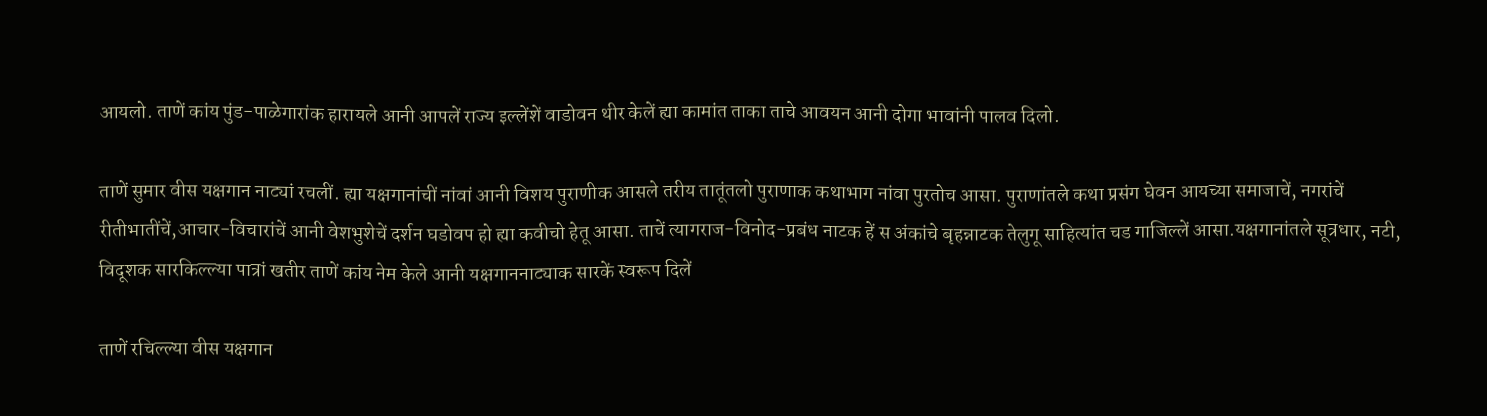आयलो. ताणें कांय पुंड-पाळेगारांक हारायले आनी आपलें राज्य इल्लेंशें वाडोवन थीर केलें ह्या कामांत ताका ताचे आवयन आनी दोगा भावांनी पालव दिलो.

ताणें सुमार वीस यक्षगान नाट्यां रचलीं. ह्या यक्षगानांचीं नांवां आनी विशय पुराणीक आसले तरीय तातूंतलो पुराणाक कथाभाग नांवा पुरतोच आसा. पुराणांतले कथा प्रसंग घेवन आयच्या समाजाचें, नगरांचें रीतीभातींचें,आचार-विचारांचें आनी वेशभुशेचें दर्शन घडोवप हो ह्या कवीचो हेतू आसा. ताचें त्यागराज-विनोद-प्रबंध नाटक हें स अंकांचे बृहन्नाटक तेलुगू साहित्यांत चड गाजिल्लें आसा.यक्षगानांतले सूत्रधार, नटी, विदूशक सारकिल्ल्या पात्रां खतीर ताणें कांय नेम केले आनी यक्षगाननाट्याक सारकें स्वरूप दिलें

ताणें रचिल्ल्या वीस यक्षगान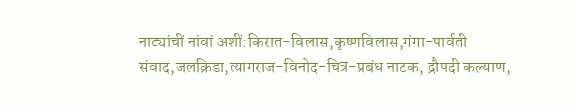नाट्यांचीं नांवां अशीं:किरात-विलास,कृष्णविलास,गंगा-पार्वती संवाद,जलक्रिडा,त्यागराज-विनोद-चित्र-प्रबंध नाटक, द्रौपदी कल्याण,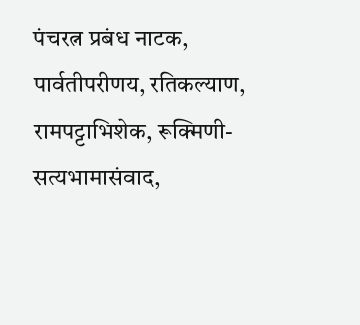पंचरत्न प्रबंध नाटक, पार्वतीपरीणय, रतिकल्याण, रामपट्टाभिशेक, रूक्मिणी-सत्यभामासंवाद,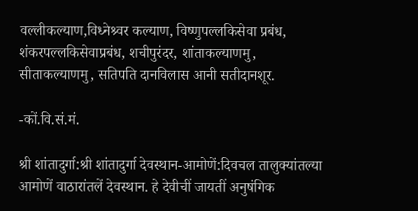वल्लीकल्याण,विध्नेश्र्वर कल्याण, विष्णुपल्लकिसेवा प्रबंध, शंकरपल्लकिसेवाप्रबंध, शचीपुरंदर, शांताकल्याणमु, सीताकल्याणमु, सतिपति दानविलास आनी सतीदानशूर.

-कों.वि.सं.मं.

श्री शांतादुर्गा:श्री शांतादुर्गा देवस्थान-आमोणें:दिवचल तालुक्यांतल्या आमोणें वाठारांतलें देवस्थान. हे देवीचीं जायतीं अनुषंगिक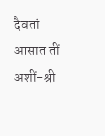दैवतां आसात तीं अशीं-श्री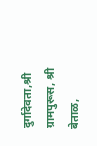दुर्गादेवता,श्री ग्रामपुरूस, श्री बेताळ,